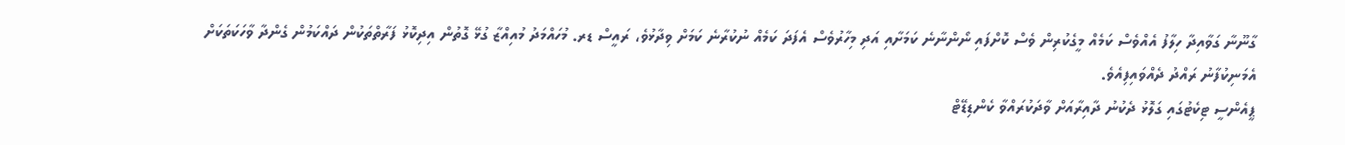ގާނޫނާ ގަވާއިދާ ހިލާފު އެއްވެސް ކަމެއް މީގެކުރިން ވެސް ކޮށްފައި ނޯންނާނެ ކަމަށާއި އަދި މިހާރުވެސް އެފަދަ ކަމެއް ނުކުރާނެ ކަމަށް ވިދާޅުވެ، ރައީސް ޑރ. މުހައްމަދު މުއިއްޒާ ގުޅޭ ގޮތުން އިދިކޮޅު ފަރާތްތަކުން ދައްކަމުން ގެންދާ ވާހަކަތަކަށް އެމަނިކުފާނު ރައްދު ދެއްވައިފިއެވެ.
ޕީއެންސީ ޓިކެޓުގައި ގަލޮޅު ދެކުނު ދާއިރާއަށް ވާދަކުރައްވާ ކެންޑިޑޭޓް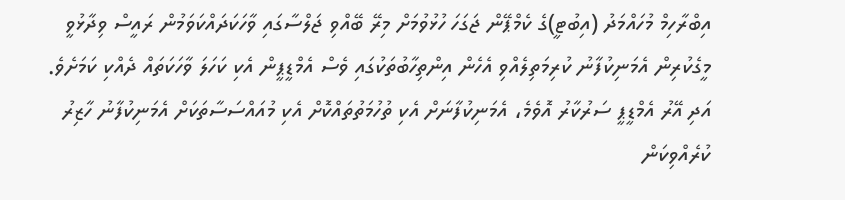އިބްރާހިމް މުހައްމަދު (އިބުޓީ)ގެ ކެމްޕޭން ޖަގަހަ ހުޅުވުމަށް މިރޭ ބޭއްވި ޖަލްސާގައި ވާހަކަދައްކަވަމުން ރައީސް ވިދާޅުވީ މީގެކުރިން އެމަނިކުފާނު ކުރިމަތިލެއްވި އެހެން އިންތިހާބުތަކުގައި ވެސް އެމްޑީޕީން އެކި ކަހަލަ ވާހަކަތައް ދެއްކި ކަމަށެވެ. އަދި އޭރު އެމްޑީޕީ ސަރުކާރު އޮވެމެ، އެމަނިކުފާނަށް އެކި ތުހުމަތުތައްކޮށް އެކި މުއައްސަސާތަކަށް އެމަނިކުފާނު ހާޒިރު ކުރެއްވިކަން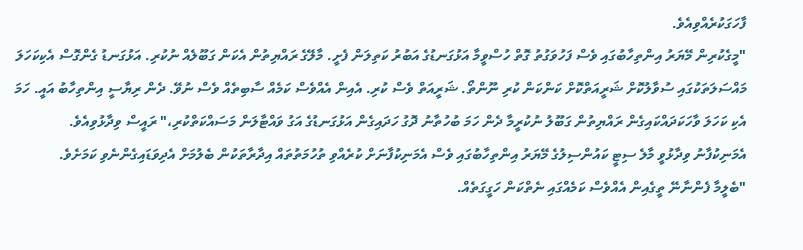ފާހަގަކުރެއްވިއެވެ.
"މީގެކުރިން މޭޔަރު އިންތިހާބުގައި ވެސް ފަހުވަގުތު ގޮތް ހުސްވީމާ އަޅުގަނޑުގެ އަބުރު ކަތިލަން ފެށީ. މާލޭގެ ރައްޔިތުން އެކަން ގަބޫލެއް ނުކުރި. އަޅުގަނޑު ގެންގޮސް އެކިކަހަލަ މައްސަލަތަކުގައި ސުވާލުކޮށް ޝަރީއަތްކޮށް ކަންކަން ކުރި ނޫންތޯ. ޝަރީއަތް ވެސް ކުރި. އެއިން އެއްވެސް ކަމެއް ސާބިތެއް ވެސް ނުވޭ. ދެން ރިޔާސީ އިންތިހާބު އައީ. ހަމަ އެކި ކަހަލަ ވާހަކަދައްކައިގެން ރައްޔިތުން ގަބޫލު ނުކުރީމާ ދެން ހަމަ ބުހުތާނު ދޮގު ހަދައިގެން އަޅުގަނޑުގެ އަގު ވައްޓާލަން މަސައްކަތްކުރި،" ރައީސް ވިދާޅުވިއެވެ.
އެމަނިކުފާނު ވިދާޅުވީ މާލެ ސިޓީ ކައުންސިލުގެ މޭޔަރު އިންތިހާބުގައި ވެސް އެމަނިކުފާނަށް ކުރެއްވި ތުހުމަތުތައް އިދާރާތަކުން ބެލުމަށް އެދިވަޑައިގެންނެވި ކަމަށެވެ.
"ބެލީމާ ފެންނާނޭ ތީގެއިން އެއްވެސް ކަމެއްގައި ނެތްކަން ހަގީގަތެއް.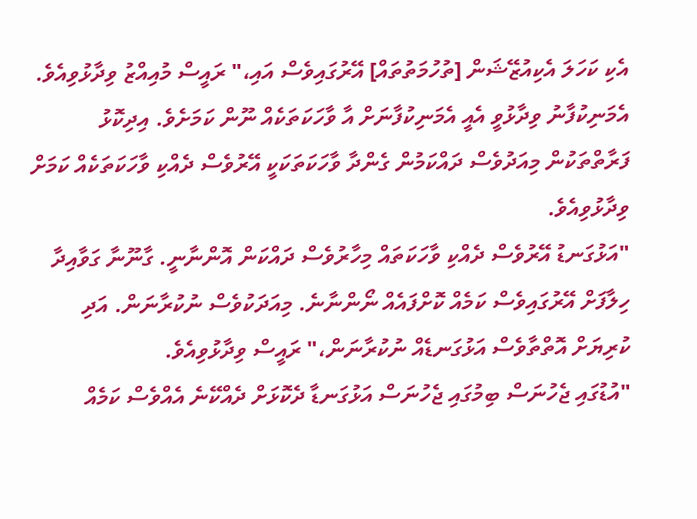އެކި ކަހަލަ އެކިއުޒޭޝަން [ތުހުމަތުތައް] އޭރުގައިވެސް އައި،" ރައީސް މުއިއްޒު ވިދާޅުވިއެވެ.
އެމަނިކުފާނު ވިދާޅުވީ އެއީ އެމަނިކުފާނަށް އާ ވާހަކަތަކެއް ނޫން ކަމަށެވެ. އިދިކޮޅު ފަރާތްތަކުން މިއަދުވެސް ދައްކަމުން ގެންދާ ވާހަކަތަކަކީ އޭރުވެސް ދެއްކި ވާހަކަތަކެއް ކަމަށް ވިދާޅުވިއެވެ.
"އަޅުގަނޑު އޭރުވެސް ދެއްކި ވާހަކަތައް މިހާރުވެސް ދައްކަން އޮންނާނީ. ގާނޫނާ ގަވާއިދާ ހިލާފަށް އޭރުގައިވެސް ކަމެއް ކޮށްފައެއް ނޯންނާނެ. މިއަދަކުވެސް ނުކުރާނަން. އަދި ކުރިޔަށް އޮތްތާވެސް އަޅުގަނޑެއް ނުކުރާނަން،" ރައީސް ވިދާޅުވިއެވެ.
"އުޑުގައި ޖެހުނަސް ބިމުގައި ޖެހުނަސް އަޅުގަނޑާ ދެކޮޅަށް ދެއްކޭނެ އެއްވެސް ކަމެއް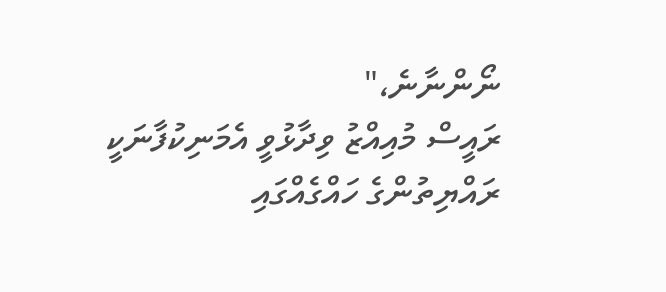ނޯންނާނެ،"
ރައީސް މުއިއްޒު ވިދާޅުވީ އެމަނިކުފާނަކީ ރައްޔިތުންގެ ހައްގެއްގައި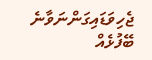ޖެހިވަޑައިގަންނަވާނެ ބޭފުޅެއް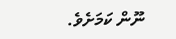ނޫން ކަމަށެވެ.